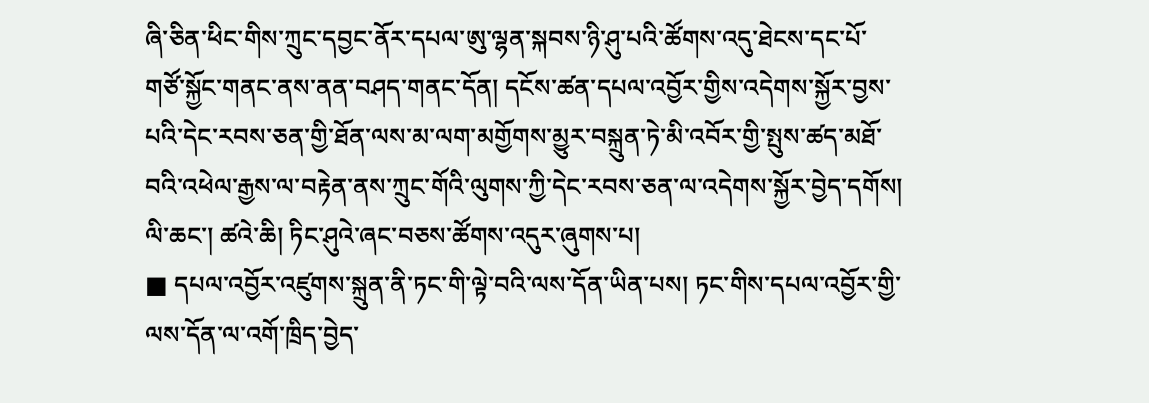ཞི་ཅིན་ཕིང་གིས་ཀྲུང་དབྱང་ནོར་དཔལ་ཨུ་ལྷན་སྐབས་ཉི་ཤུ་པའི་ཚོགས་འདུ་ཐེངས་དང་པོ་གཙོ་སྐྱོང་གནང་ནས་ནན་བཤད་གནང་དོན། དངོས་ཚན་དཔལ་འབྱོར་གྱིས་འདེགས་སྐྱོར་བྱས་པའི་དེང་རབས་ཅན་གྱི་ཐོན་ལས་མ་ལག་མགྱོགས་མྱུར་བསྐྲུན་ཏེ་མི་འབོར་གྱི་སྤུས་ཚད་མཐོ་བའི་འཕེལ་རྒྱས་ལ་བརྟེན་ནས་ཀྲུང་གོའི་ལུགས་ཀྱི་དེང་རབས་ཅན་ལ་འདེགས་སྐྱོར་བྱེད་དགོས།
ལི་ཆང་། ཚའེ་ཆི། ཏིང་ཤུའེ་ཞང་བཅས་ཚོགས་འདུར་ཞུགས་པ།
■ དཔལ་འབྱོར་འཛུགས་སྐྲུན་ནི་ཏང་གི་ལྟེ་བའི་ལས་དོན་ཡིན་པས། ཏང་གིས་དཔལ་འབྱོར་གྱི་ལས་དོན་ལ་འགོ་ཁྲིད་བྱེད་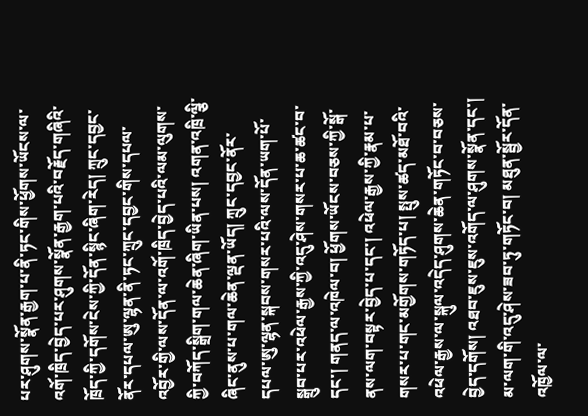པར་ཤུགས་སྣོན་རྒྱག་པ་ནི་ཏང་གིས་ཕྱོགས་ཡོངས་ལ་འགོ་ཁྲིད་བྱེད་པར་ཤུགས་སྣོན་རྒྱག་པའི་བརྗོད་གཞིའི་ཁྲོད་ཀྱི་དགོས་ངེས་ཀྱི་དོན་སྙིང་ཞིག་རེད། ཀྲུང་དབྱང་ནོར་དཔལ་ཨུ་ལྷན་ནི་ཏང་ཀྲུང་དབྱང་གིས་དཔལ་འབྱོར་གྱི་ལས་དོན་ལ་འགོ་ཁྲིད་བྱེད་པའི་ལམ་ལུགས་ཀྱི་བཀོད་སྒྲིག་གལ་ཆེན་ཞིག་ཡིན་པས། འགན་འཁྲི་ལྕི་ཞིང་ནུས་པ་གལ་ཆེན་ལྡན་ཡོད། ཀྲུང་དབྱང་ནོར་དཔལ་ཨུ་ལྷན་སྐབས་གསར་པའི་ལས་དོན་ཡག་པོ་སྒྲུབ་པར་འཕེལ་རྒྱས་ཀྱི་འདུ་ཤེས་གསར་པ་ཆ་ཚང་བ་དང་། གནད་ལ་འཁེལ་བ། ཕྱོགས་ཡོངས་བཅས་ཀྱི་སྒོ་ནས་ལག་བསྟར་བྱེད་པ་དང་། འཕེལ་རྒྱས་ཀྱི་རྣམ་པ་གསར་པ་གང་མགྱོགས་གཏོད་པ། སྤུས་ཚད་མཐོ་བའི་འཕེལ་རྒྱས་ལ་སྐུལ་འདེད་ཤུགས་ཆེན་གཏོང་བ་བཅས་བྱེད་དགོས། འཐབ་ཇུས་ཇུས་འགོད་ལ་ཤུགས་སྣོན་དང་། མ་ལག་གི་འདུ་ཤེས་ཟབ་ཏུ་གཏོང་བ། མཐུན་སྦྱོར་དོན་འཁྱོལ་ལ་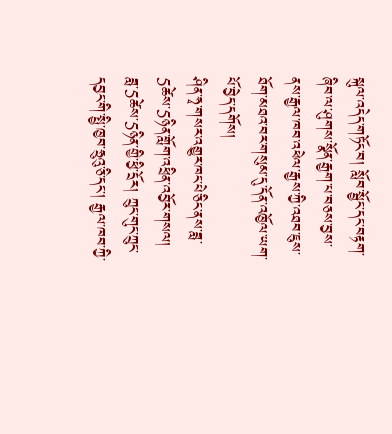སྐུལ་འདེད་གཏོང་བ། སློབ་སྦྱོང་དང་བརྟག་ཞིབ་ལ་ཤུགས་སྣོན་རྒྱག་པ་བཅས་བྱས་ནས་རྒྱལ་ཁབ་འཕེལ་རྒྱས་ཀྱི་འཐབ་ཇུས་ཐོག་མཐའ་བར་གསུམ་དུ་དོན་འཁྱོལ་ཡག་པོ་བྱེད་དགོས།
ཤིན་ཧྭ་གསར་འགྱུར་ཁང་པེ་ཅིང་ནས་ཟླ་5ཚེས་5ཉིན་གློག་འཕྲིན་འབྱོར་གསལ། ཟླ་5ཚེས་5ཉིན་གྱི་ཕྱི་དྲོར། ཀྲུང་གུང་ཀྲུང་དབྱང་གི་སྤྱི་ཁྱབ་ཧྲུའུ་ཅི་དང་། རྒྱལ་ཁབ་ཀྱི་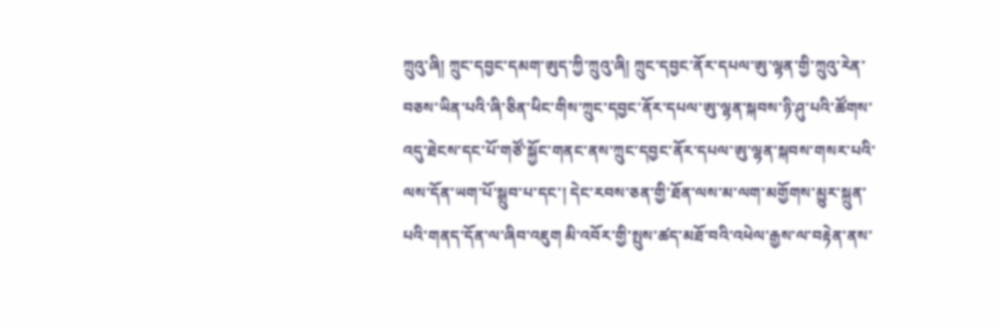ཀྲུའུ་ཞི། ཀྲུང་དབྱང་དམག་ཨུད་ཀྱི་ཀྲུའུ་ཞི། ཀྲུང་དབྱང་ནོར་དཔལ་ཨུ་ལྷན་གྱི་ཀྲུའུ་རེན་བཅས་ཡིན་པའི་ཞི་ཅིན་ཕིང་གིས་ཀྲུང་དབྱང་ནོར་དཔལ་ཨུ་ལྷན་སྐབས་ཉི་ཤུ་པའི་ཚོགས་འདུ་ཐེངས་དང་པོ་གཙོ་སྐྱོང་གནང་ནས་ཀྲུང་དབྱང་ནོར་དཔལ་ཨུ་ལྷན་སྐབས་གསར་པའི་ལས་དོན་ཡག་པོ་སྒྲུབ་པ་དང་། དེང་རབས་ཅན་གྱི་ཐོན་ལས་མ་ལག་མགྱོགས་མྱུར་སྐྲུན་པའི་གནད་དོན་ལ་ཞིབ་འཇུག མི་འབོར་གྱི་སྤུས་ཚད་མཐོ་བའི་འཕེལ་རྒྱས་ལ་བརྟེན་ནས་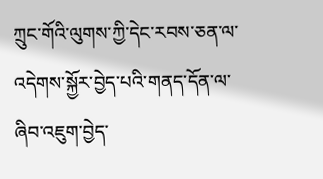ཀྲུང་གོའི་ལུགས་ཀྱི་དེང་རབས་ཅན་ལ་འདེགས་སྐྱོར་བྱེད་པའི་གནད་དོན་ལ་ཞིབ་འཇུག་བྱེད་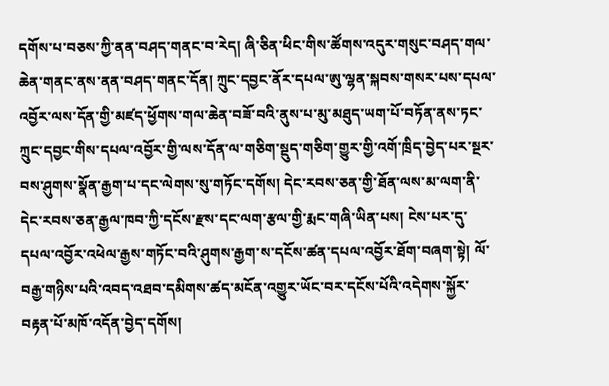དགོས་པ་བཅས་ཀྱི་ནན་བཤད་གནང་བ་རེད། ཞི་ཅིན་ཕིང་གིས་ཚོགས་འདུར་གསུང་བཤད་གལ་ཆེན་གནང་ནས་ནན་བཤད་གནང་དོན། ཀྲུང་དབྱང་ནོར་དཔལ་ཨུ་ལྷན་སྐབས་གསར་པས་དཔལ་འབྱོར་ལས་དོན་གྱི་མཛད་ཕྱོགས་གལ་ཆེན་བཟོ་བའི་ནུས་པ་མུ་མཐུད་ཡག་པོ་བཏོན་ནས་ཏང་ཀྲུང་དབྱང་གིས་དཔལ་འབྱོར་གྱི་ལས་དོན་ལ་གཅིག་སྡུད་གཅིག་གྱུར་གྱི་འགོ་ཁྲིད་བྱེད་པར་སྔར་བས་ཤུགས་སྣོན་རྒྱག་པ་དང་ལེགས་སུ་གཏོང་དགོས། དེང་རབས་ཅན་གྱི་ཐོན་ལས་མ་ལག་ནི་དེང་རབས་ཅན་རྒྱལ་ཁབ་ཀྱི་དངོས་རྫས་དང་ལག་རྩལ་གྱི་རྨང་གཞི་ཡིན་པས། ངེས་པར་དུ་དཔལ་འབྱོར་འཕེལ་རྒྱས་གཏོང་བའི་ཤུགས་རྒྱག་ས་དངོས་ཚན་དཔལ་འབྱོར་ཐོག་བཞག་སྟེ། ལོ་བརྒྱ་གཉིས་པའི་འབད་འཐབ་དམིགས་ཚད་མངོན་འགྱུར་ཡོང་བར་དངོས་པོའི་འདེགས་སྐྱོར་བརྟན་པོ་མཁོ་འདོན་བྱེད་དགོས།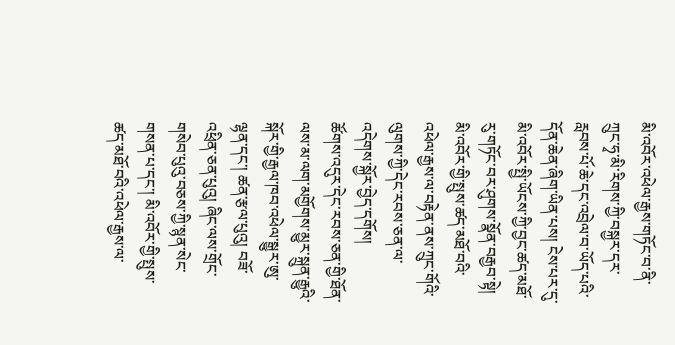མི་འབོར་འཕེལ་རྒྱས་གཏོང་བ་ནི་ཀྲུང་ཧྭ་མི་རིགས་ཀྱི་བསྐྱར་དར་རླབས་པོ་ཆེ་དང་འབྲེལ་བ་ཡོད་པའི་དོན་ཆེན་ཞིག་ཡིན་པས། ངེས་པར་དུ་མི་འབོར་སྤྱི་ཡོངས་ཀྱི་བྱང་ཚད་མཐོ་རུ་གཏོང་བར་ཤུགས་སྣོན་བརྒྱབ་སྟེ། མི་འབོར་གྱི་སྤུས་ཚད་མཐོ་བའི་འཕེལ་རྒྱས་ལ་བརྟེན་ནས་ཀྲུང་གོའི་ལུགས་ཀྱི་དེང་རབས་ཅན་ལ་འདེགས་སྐྱོར་བྱེད་དགོས།
ཚོགས་འདུར་དེང་རབས་ཅན་གྱི་ཐོན་ལས་མ་ལག་མགྱོགས་མྱུར་སྐྲུན་རྒྱུའི་སྐོར་གྱི་རྒྱལ་ཁབ་འཕེལ་སྒྱུར་ཨུ་ལྷན་དང་། ཚན་རྩལ་པུའུ། བཟོ་འཕྲིན་ཅན་པུའུ། ཞིང་ལས་གྲོང་གསེབ་པུའུ་བཅས་ཀྱི་སྙན་སེང་གསན་པ་དང་། མི་འབོར་གྱི་སྤུས་ཚད་མཐོ་བའི་འཕེལ་རྒྱས་ལ་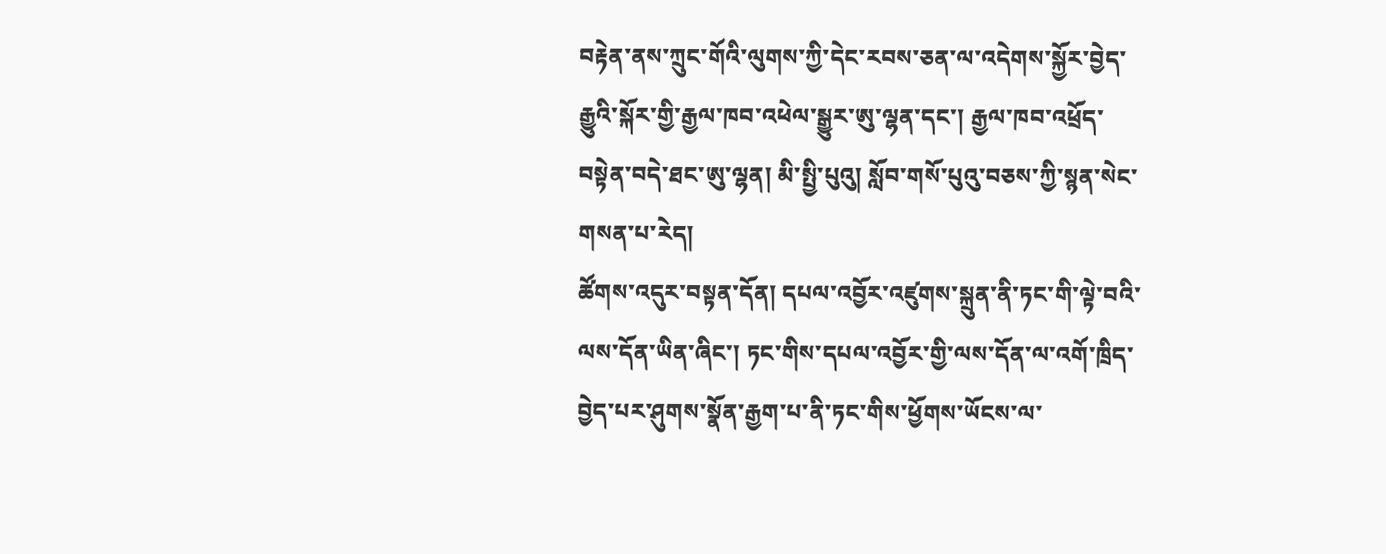བརྟེན་ནས་ཀྲུང་གོའི་ལུགས་ཀྱི་དེང་རབས་ཅན་ལ་འདེགས་སྐྱོར་བྱེད་རྒྱུའི་སྐོར་གྱི་རྒྱལ་ཁབ་འཕེལ་སྒྱུར་ཨུ་ལྷན་དང་། རྒྱལ་ཁབ་འཕྲོད་བསྟེན་བདེ་ཐང་ཨུ་ལྷན། མི་སྤྱི་པུའུ། སློབ་གསོ་པུའུ་བཅས་ཀྱི་སྙན་སེང་གསན་པ་རེད།
ཚོགས་འདུར་བསྟན་དོན། དཔལ་འབྱོར་འཛུགས་སྐྲུན་ནི་ཏང་གི་ལྟེ་བའི་ལས་དོན་ཡིན་ཞིང་། ཏང་གིས་དཔལ་འབྱོར་གྱི་ལས་དོན་ལ་འགོ་ཁྲིད་བྱེད་པར་ཤུགས་སྣོན་རྒྱག་པ་ནི་ཏང་གིས་ཕྱོགས་ཡོངས་ལ་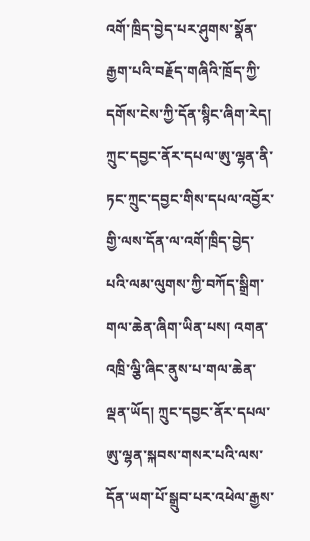འགོ་ཁྲིད་བྱེད་པར་ཤུགས་སྣོན་རྒྱག་པའི་བརྗོད་གཞིའི་ཁྲོད་ཀྱི་དགོས་ངེས་ཀྱི་དོན་སྙིང་ཞིག་རེད། ཀྲུང་དབྱང་ནོར་དཔལ་ཨུ་ལྷན་ནི་ཏང་ཀྲུང་དབྱང་གིས་དཔལ་འབྱོར་གྱི་ལས་དོན་ལ་འགོ་ཁྲིད་བྱེད་པའི་ལམ་ལུགས་ཀྱི་བཀོད་སྒྲིག་གལ་ཆེན་ཞིག་ཡིན་པས། འགན་འཁྲི་ལྕི་ཞིང་ནུས་པ་གལ་ཆེན་ལྡན་ཡོད། ཀྲུང་དབྱང་ནོར་དཔལ་ཨུ་ལྷན་སྐབས་གསར་པའི་ལས་དོན་ཡག་པོ་སྒྲུབ་པར་འཕེལ་རྒྱས་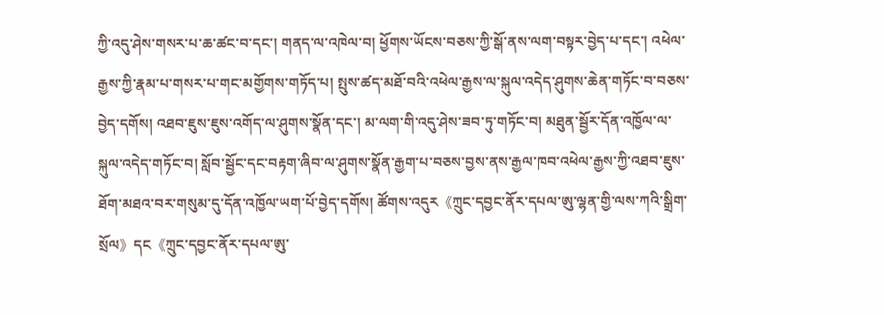ཀྱི་འདུ་ཤེས་གསར་པ་ཆ་ཚང་བ་དང་། གནད་ལ་འཁེལ་བ། ཕྱོགས་ཡོངས་བཅས་ཀྱི་སྒོ་ནས་ལག་བསྟར་བྱེད་པ་དང་། འཕེལ་རྒྱས་ཀྱི་རྣམ་པ་གསར་པ་གང་མགྱོགས་གཏོད་པ། སྤུས་ཚད་མཐོ་བའི་འཕེལ་རྒྱས་ལ་སྐུལ་འདེད་ཤུགས་ཆེན་གཏོང་བ་བཅས་བྱེད་དགོས། འཐབ་ཇུས་ཇུས་འགོད་ལ་ཤུགས་སྣོན་དང་། མ་ལག་གི་འདུ་ཤེས་ཟབ་ཏུ་གཏོང་བ། མཐུན་སྦྱོར་དོན་འཁྱོལ་ལ་སྐུལ་འདེད་གཏོང་བ། སློབ་སྦྱོང་དང་བརྟག་ཞིབ་ལ་ཤུགས་སྣོན་རྒྱག་པ་བཅས་བྱས་ནས་རྒྱལ་ཁབ་འཕེལ་རྒྱས་ཀྱི་འཐབ་ཇུས་ཐོག་མཐའ་བར་གསུམ་དུ་དོན་འཁྱོལ་ཡག་པོ་བྱེད་དགོས། ཚོགས་འདུར《ཀྲུང་དབྱང་ནོར་དཔལ་ཨུ་ལྷན་གྱི་ལས་ཀའི་སྒྲིག་སྲོལ》དང《ཀྲུང་དབྱང་ནོར་དཔལ་ཨུ་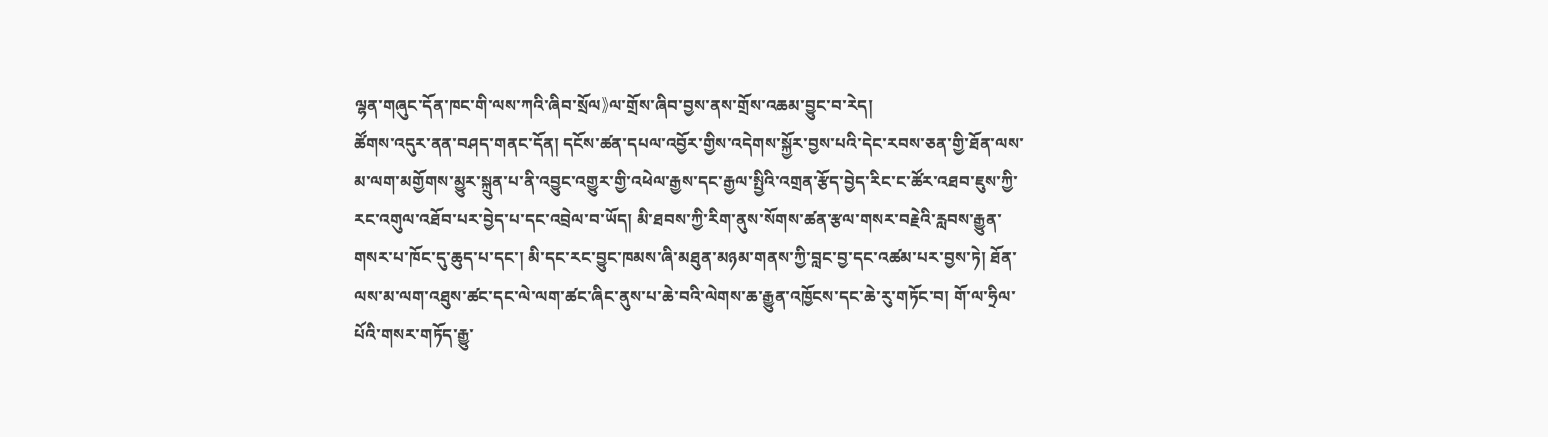ལྷན་གཞུང་དོན་ཁང་གི་ལས་ཀའི་ཞིབ་སྲོལ》ལ་གྲོས་ཞིབ་བྱས་ནས་གྲོས་འཆམ་བྱུང་བ་རེད།
ཚོགས་འདུར་ནན་བཤད་གནང་དོན། དངོས་ཚན་དཔལ་འབྱོར་གྱིས་འདེགས་སྐྱོར་བྱས་པའི་དེང་རབས་ཅན་གྱི་ཐོན་ལས་མ་ལག་མགྱོགས་མྱུར་སྐྲུན་པ་ནི་འབྱུང་འགྱུར་གྱི་འཕེལ་རྒྱས་དང་རྒྱལ་སྤྱིའི་འགྲན་རྩོད་བྱེད་རིང་ང་ཚོར་འཐབ་ཇུས་ཀྱི་རང་འགུལ་འཐོབ་པར་བྱེད་པ་དང་འབྲེལ་བ་ཡོད། མི་ཐབས་ཀྱི་རིག་ནུས་སོགས་ཚན་རྩལ་གསར་བརྗེའི་རླབས་རྒྱུན་གསར་པ་ཁོང་དུ་ཆུད་པ་དང་། མི་དང་རང་བྱུང་ཁམས་ཞི་མཐུན་མཉམ་གནས་ཀྱི་བླང་བྱ་དང་འཚམ་པར་བྱས་ཏེ། ཐོན་ལས་མ་ལག་འཐུས་ཚང་དང་ལེ་ལག་ཚང་ཞིང་ནུས་པ་ཆེ་བའི་ལེགས་ཆ་རྒྱུན་འཁྱོངས་དང་ཆེ་རུ་གཏོང་བ། གོ་ལ་ཧྲིལ་པོའི་གསར་གཏོད་རྒྱུ་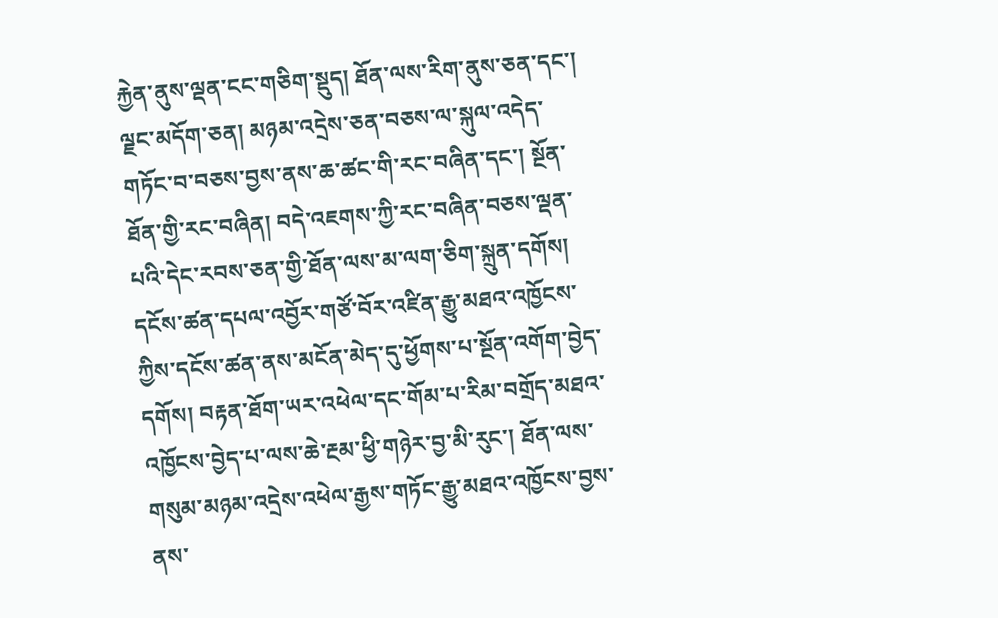རྐྱེན་ནུས་ལྡན་ངང་གཅིག་སྡུད། ཐོན་ལས་རིག་ནུས་ཅན་དང་། ལྗང་མདོག་ཅན། མཉམ་འདྲེས་ཅན་བཅས་ལ་སྐུལ་འདེད་གཏོང་བ་བཅས་བྱས་ནས་ཆ་ཚང་གི་རང་བཞིན་དང་། སྔོན་ཐོན་གྱི་རང་བཞིན། བདེ་འཇགས་ཀྱི་རང་བཞིན་བཅས་ལྡན་པའི་དེང་རབས་ཅན་གྱི་ཐོན་ལས་མ་ལག་ཅིག་སྐྲུན་དགོས། དངོས་ཚན་དཔལ་འབྱོར་གཙོ་བོར་འཛིན་རྒྱུ་མཐའ་འཁྱོངས་ཀྱིས་དངོས་ཚན་ནས་མངོན་མེད་དུ་ཕྱོགས་པ་སྔོན་འགོག་བྱེད་དགོས། བརྟན་ཐོག་ཡར་འཕེལ་དང་གོམ་པ་རིམ་བགྲོད་མཐའ་འཁྱོངས་བྱེད་པ་ལས་ཆེ་རྔམ་ཕྱི་གཉེར་བྱ་མི་རུང་། ཐོན་ལས་གསུམ་མཉམ་འདྲེས་འཕེལ་རྒྱས་གཏོང་རྒྱུ་མཐའ་འཁྱོངས་བྱས་ནས་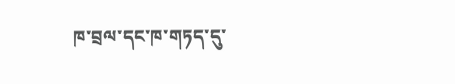ཁ་བྲལ་དང་ཁ་གཏད་དུ་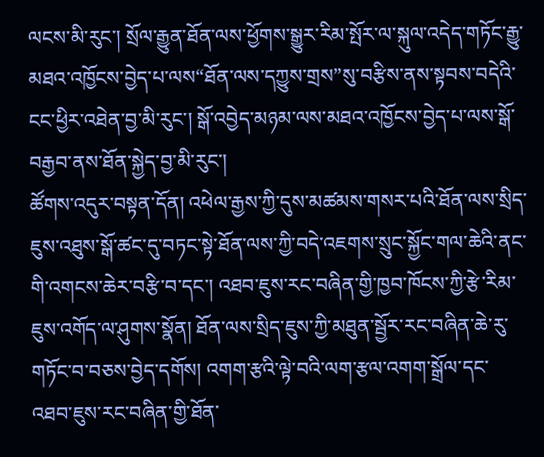ལངས་མི་རུང་། སྲོལ་རྒྱུན་ཐོན་ལས་ཕྱོགས་སྒྱུར་རིམ་སྤོར་ལ་སྐུལ་འདེད་གཏོང་རྒྱུ་མཐའ་འཁྱོངས་བྱེད་པ་ལས“ཐོན་ལས་དཀྱུས་གྲས”སུ་བརྩིས་ནས་སྟབས་བདེའི་ངང་ཕྱིར་འཐེན་བྱ་མི་རུང་། སྒོ་འབྱེད་མཉམ་ལས་མཐའ་འཁྱོངས་བྱེད་པ་ལས་སྒོ་བརྒྱབ་ནས་ཐོན་སྐྱེད་བྱ་མི་རུང་།
ཚོགས་འདུར་བསྟན་དོན། འཕེལ་རྒྱས་ཀྱི་དུས་མཚམས་གསར་པའི་ཐོན་ལས་སྲིད་ཇུས་འཐུས་སྒོ་ཚང་དུ་བཏང་སྟེ་ཐོན་ལས་ཀྱི་བདེ་འཇགས་སྲུང་སྐྱོང་གལ་ཆེའི་ནང་གི་འགངས་ཆེར་བརྩི་བ་དང་། འཐབ་ཇུས་རང་བཞིན་གྱི་ཁྱབ་ཁོངས་ཀྱི་རྩེ་རིམ་ཇུས་འགོད་ལ་ཤུགས་སྣོན། ཐོན་ལས་སྲིད་ཇུས་ཀྱི་མཐུན་སྦྱོར་རང་བཞིན་ཆེ་རུ་གཏོང་བ་བཅས་བྱེད་དགོས། འགག་རྩའི་ལྟེ་བའི་ལག་རྩལ་འགག་སྒྲོལ་དང་འཐབ་ཇུས་རང་བཞིན་གྱི་ཐོན་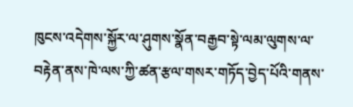ཁུངས་འདེགས་སྐྱོར་ལ་ཤུགས་སྣོན་བརྒྱབ་སྟེ་ལམ་ལུགས་ལ་བརྟེན་ནས་ཁེ་ལས་ཀྱི་ཚན་རྩལ་གསར་གཏོད་བྱེད་པོའི་གནས་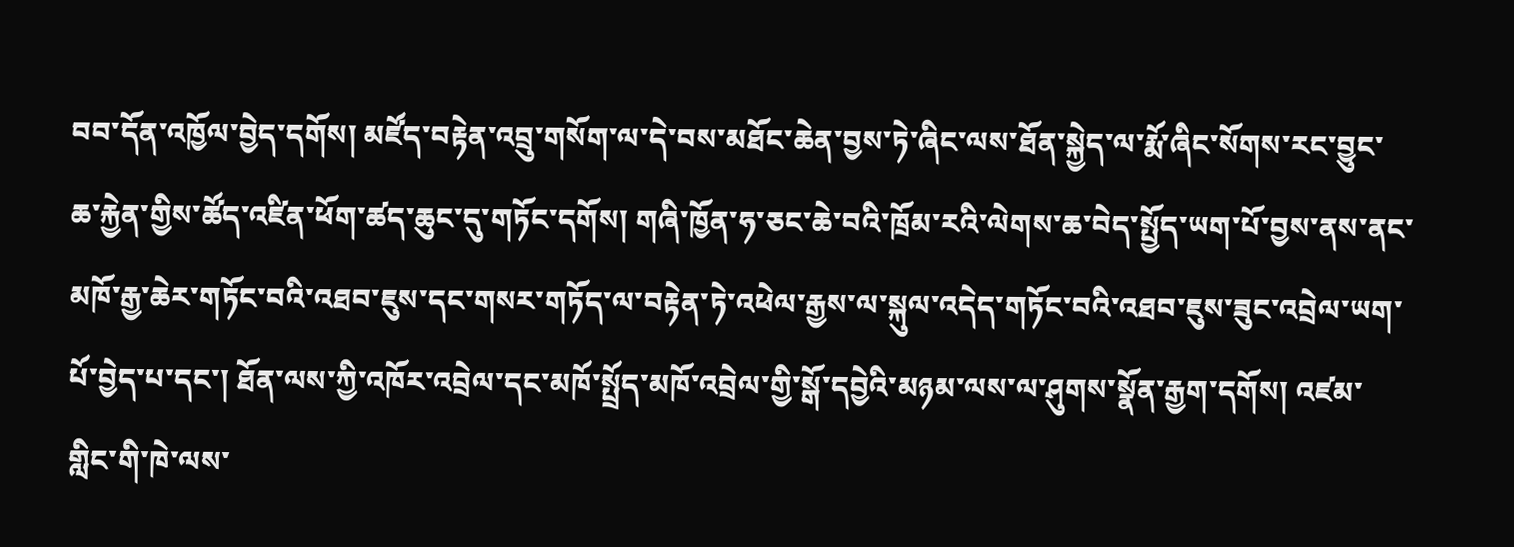བབ་དོན་འཁྱོལ་བྱེད་དགོས། མཛོད་བརྟེན་འབྲུ་གསོག་ལ་དེ་བས་མཐོང་ཆེན་བྱས་ཏེ་ཞིང་ལས་ཐོན་སྐྱེད་ལ་རྨོ་ཞིང་སོགས་རང་བྱུང་ཆ་རྐྱེན་གྱིས་ཚོད་འཛིན་ཕོག་ཚད་ཆུང་དུ་གཏོང་དགོས། གཞི་ཁྱོན་ཧ་ཅང་ཆེ་བའི་ཁྲོམ་རའི་ལེགས་ཆ་བེད་སྤྱོད་ཡག་པོ་བྱས་ནས་ནང་མཁོ་རྒྱ་ཆེར་གཏོང་བའི་འཐབ་ཇུས་དང་གསར་གཏོད་ལ་བརྟེན་ཏེ་འཕེལ་རྒྱས་ལ་སྐུལ་འདེད་གཏོང་བའི་འཐབ་ཇུས་ཟུང་འབྲེལ་ཡག་པོ་བྱེད་པ་དང་། ཐོན་ལས་ཀྱི་འཁོར་འབྲེལ་དང་མཁོ་སྤྲོད་མཁོ་འབྲེལ་གྱི་སྒོ་དབྱེའི་མཉམ་ལས་ལ་ཤུགས་སྣོན་རྒྱག་དགོས། འཛམ་གླིང་གི་ཁེ་ལས་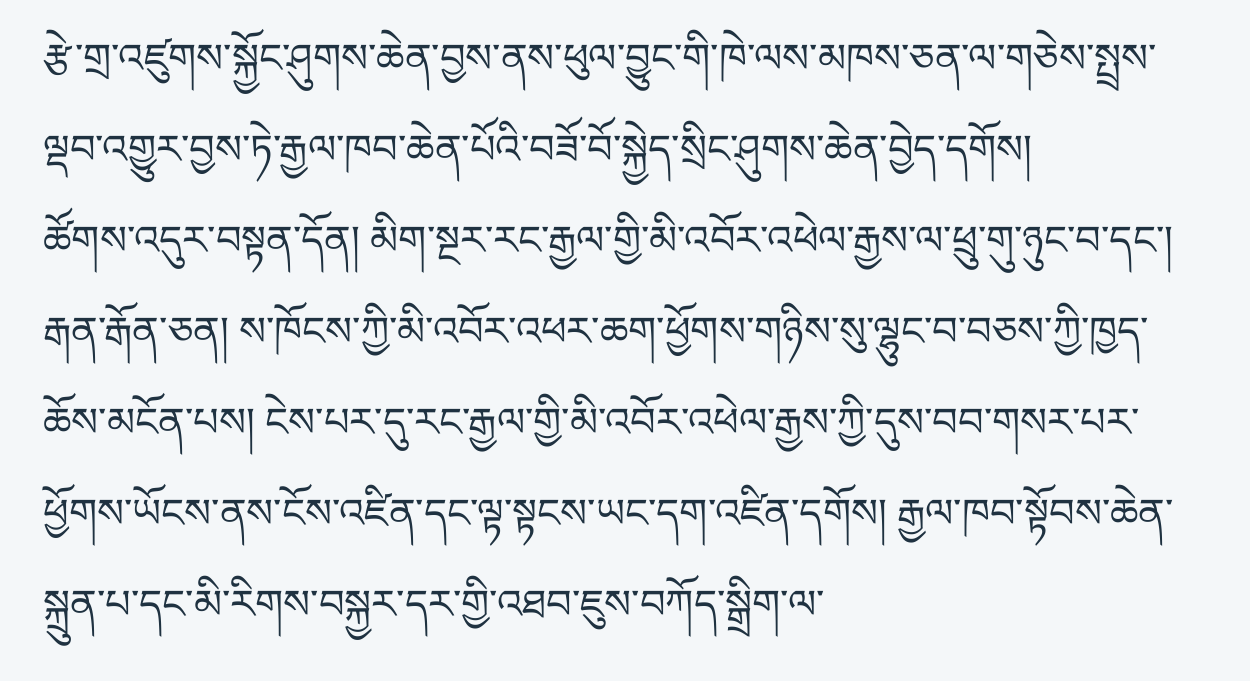རྩེ་གྲ་འཛུགས་སྐྱོང་ཤུགས་ཆེན་བྱས་ནས་ཕུལ་བྱུང་གི་ཁེ་ལས་མཁས་ཅན་ལ་གཅེས་སྤྲས་ལྡབ་འགྱུར་བྱས་ཏེ་རྒྱལ་ཁབ་ཆེན་པོའི་བཟོ་བོ་སྐྱེད་སྲིང་ཤུགས་ཆེན་བྱེད་དགོས།
ཚོགས་འདུར་བསྟན་དོན། མིག་སྔར་རང་རྒྱལ་གྱི་མི་འབོར་འཕེལ་རྒྱས་ལ་ཕྲུ་གུ་ཉུང་བ་དང་། རྒན་རྒོན་ཅན། ས་ཁོངས་ཀྱི་མི་འབོར་འཕར་ཆག་ཕྱོགས་གཉིས་སུ་ལྷུང་བ་བཅས་ཀྱི་ཁྱད་ཆོས་མངོན་པས། ངེས་པར་དུ་རང་རྒྱལ་གྱི་མི་འབོར་འཕེལ་རྒྱས་ཀྱི་དུས་བབ་གསར་པར་ཕྱོགས་ཡོངས་ནས་ངོས་འཛིན་དང་ལྟ་སྟངས་ཡང་དག་འཛིན་དགོས། རྒྱལ་ཁབ་སྟོབས་ཆེན་སྐྲུན་པ་དང་མི་རིགས་བསྐྱར་དར་གྱི་འཐབ་ཇུས་བཀོད་སྒྲིག་ལ་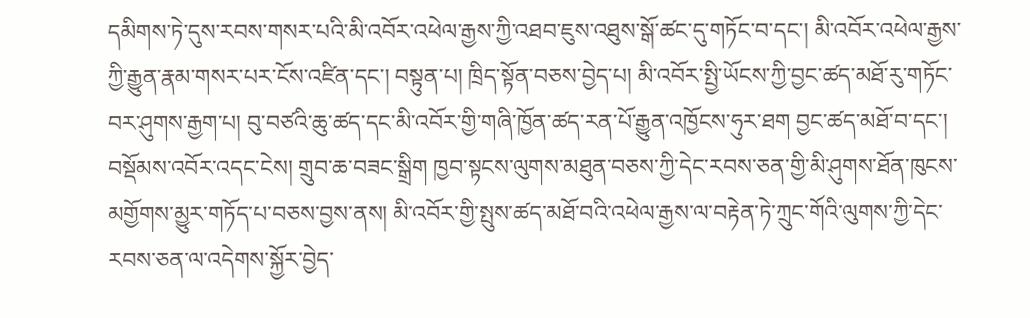དམིགས་ཏེ་དུས་རབས་གསར་པའི་མི་འབོར་འཕེལ་རྒྱས་ཀྱི་འཐབ་ཇུས་འཐུས་སྒོ་ཚང་དུ་གཏོང་བ་དང་། མི་འབོར་འཕེལ་རྒྱས་ཀྱི་རྒྱུན་རྣམ་གསར་པར་ངོས་འཛིན་དང་། བསྟུན་པ། ཁྲིད་སྟོན་བཅས་བྱེད་པ། མི་འབོར་སྤྱི་ཡོངས་ཀྱི་བྱང་ཚད་མཐོ་རུ་གཏོང་བར་ཤུགས་རྒྱག་པ། བུ་བཙའི་ཆུ་ཚད་དང་མི་འབོར་གྱི་གཞི་ཁྱོན་ཚད་རན་པོ་རྒྱུན་འཁྱོངས་ཧུར་ཐག བྱང་ཚད་མཐོ་བ་དང་། བསྡོམས་འབོར་འདང་ངེས། གྲུབ་ཆ་བཟང་སྒྲིག ཁྱབ་སྟངས་ལུགས་མཐུན་བཅས་ཀྱི་དེང་རབས་ཅན་གྱི་མི་ཤུགས་ཐོན་ཁུངས་མགྱོགས་མྱུར་གཏོད་པ་བཅས་བྱས་ནས། མི་འབོར་གྱི་སྤུས་ཚད་མཐོ་བའི་འཕེལ་རྒྱས་ལ་བརྟེན་ཏེ་ཀྲུང་གོའི་ལུགས་ཀྱི་དེང་རབས་ཅན་ལ་འདེགས་སྐྱོར་བྱེད་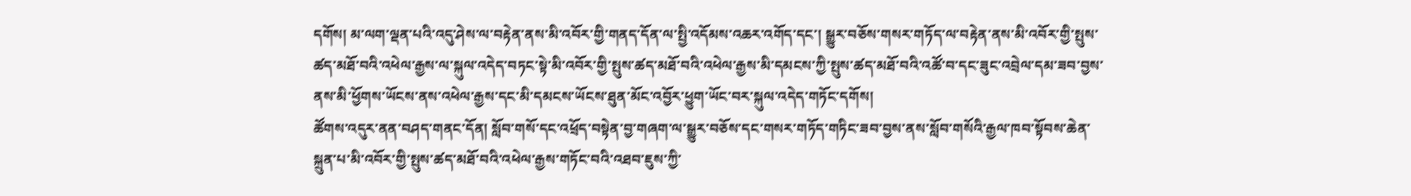དགོས། མ་ལག་ལྡན་པའི་འདུ་ཤེས་ལ་བརྟེན་ནས་མི་འབོར་གྱི་གནད་དོན་ལ་སྤྱི་འདོམས་འཆར་འགོད་དང་། སྒྱུར་བཅོས་གསར་གཏོད་ལ་བརྟེན་ནས་མི་འབོར་གྱི་སྤུས་ཚད་མཐོ་བའི་འཕེལ་རྒྱས་ལ་སྐུལ་འདེད་བཏང་སྟེ་མི་འབོར་གྱི་སྤུས་ཚད་མཐོ་བའི་འཕེལ་རྒྱས་མི་དམངས་ཀྱི་སྤུས་ཚད་མཐོ་བའི་འཚོ་བ་དང་ཟུང་འབྲེལ་དམ་ཟབ་བྱས་ནས་མི་ཕྱོགས་ཡོངས་ནས་འཕེལ་རྒྱས་དང་མི་དམངས་ཡོངས་ཐུན་མོང་འབྱོར་ཕྱུག་ཡོང་བར་སྐུལ་འདེད་གཏོང་དགོས།
ཚོགས་འདུར་ནན་བཤད་གནང་དོན། སློབ་གསོ་དང་འཕྲོད་བསྟེན་བྱ་གཞག་ལ་སྒྱུར་བཅོས་དང་གསར་གཏོད་གཏིང་ཟབ་བྱས་ནས་སློབ་གསོའི་རྒྱལ་ཁབ་སྟོབས་ཆེན་སྐྲུན་པ་མི་འབོར་གྱི་སྤུས་ཚད་མཐོ་བའི་འཕེལ་རྒྱས་གཏོང་བའི་འཐབ་ཇུས་ཀྱི་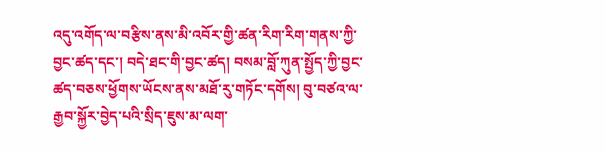འདུ་འགོད་ལ་བརྩིས་ནས་མི་འབོར་གྱི་ཚན་རིག་རིག་གནས་ཀྱི་བྱང་ཚད་དང་། བདེ་ཐང་གི་བྱང་ཚད། བསམ་བློ་ཀུན་སྤྱོད་ཀྱི་བྱང་ཚད་བཅས་ཕྱོགས་ཡོངས་ནས་མཐོ་རུ་གཏོང་དགོས། བུ་བཙའ་ལ་རྒྱབ་སྐྱོར་བྱེད་པའི་སྲིད་ཇུས་མ་ལག་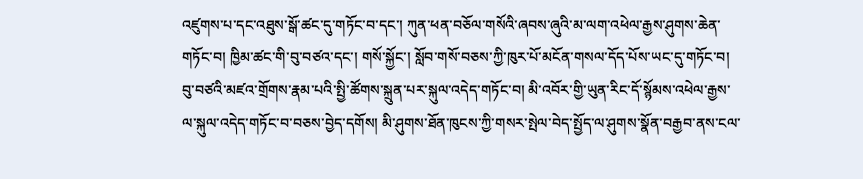འཛུགས་པ་དང་འཐུས་སྒོ་ཚང་དུ་གཏོང་བ་དང་། ཀུན་ཕན་བཅོལ་གསོའི་ཞབས་ཞུའི་མ་ལག་འཕེལ་རྒྱས་ཤུགས་ཆེན་གཏོང་བ། ཁྱིམ་ཚང་གི་བུ་བཙའ་དང་། གསོ་སྐྱོང་། སློབ་གསོ་བཅས་ཀྱི་ཁུར་པོ་མངོན་གསལ་དོད་པོས་ཡང་དུ་གཏོང་བ། བུ་བཙའི་མཛའ་གྲོགས་རྣམ་པའི་སྤྱི་ཚོགས་སྐྲུན་པར་སྐུལ་འདེད་གཏོང་བ། མི་འབོར་གྱི་ཡུན་རིང་དོ་སྙོམས་འཕེལ་རྒྱས་ལ་སྐུལ་འདེད་གཏོང་བ་བཅས་བྱེད་དགོས། མི་ཤུགས་ཐོན་ཁུངས་ཀྱི་གསར་སྤེལ་བེད་སྤྱོད་ལ་ཤུགས་སྣོན་བརྒྱབ་ནས་ངལ་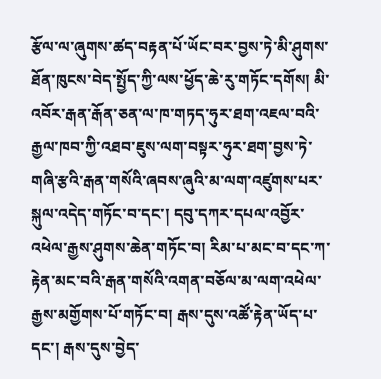རྩོལ་ལ་ཞུགས་ཚད་བརྟན་པོ་ཡོང་བར་བྱས་ཏེ་མི་ཤུགས་ཐོན་ཁུངས་བེད་སྤྱོད་ཀྱི་ལས་ཕྱོད་ཆེ་རུ་གཏོང་དགོས། མི་འབོར་རྒན་རྒོན་ཅན་ལ་ཁ་གཏད་ཧུར་ཐག་འཇལ་བའི་རྒྱལ་ཁབ་ཀྱི་འཐབ་ཇུས་ལག་བསྟར་ཧུར་ཐག་བྱས་ཏེ་གཞི་རྩའི་རྒན་གསོའི་ཞབས་ཞུའི་མ་ལག་འཛུགས་པར་སྐུལ་འདེད་གཏོང་བ་དང་། དབུ་དཀར་དཔལ་འབྱོར་འཕེལ་རྒྱས་ཤུགས་ཆེན་གཏོང་བ། རིམ་པ་མང་བ་དང་ཀ་རྟེན་མང་བའི་རྒན་གསོའི་འགན་བཅོལ་མ་ལག་འཕེལ་རྒྱས་མགྱོགས་པོ་གཏོང་བ། རྒས་དུས་འཚོ་རྟེན་ཡོད་པ་དང་། རྒས་དུས་བྱེད་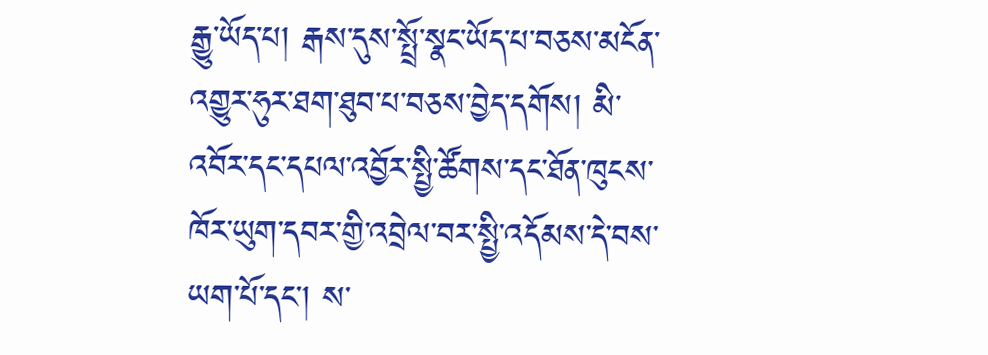རྒྱུ་ཡོད་པ། རྒས་དུས་སྤྲོ་སྣང་ཡོད་པ་བཅས་མངོན་འགྱུར་ཧུར་ཐག་ཐུབ་པ་བཅས་བྱེད་དགོས། མི་འབོར་དང་དཔལ་འབྱོར་སྤྱི་ཚོགས་དང་ཐོན་ཁུངས་ཁོར་ཡུག་དབར་གྱི་འབྲེལ་བར་སྤྱི་འདོམས་དེ་བས་ཡག་པོ་དང་། ས་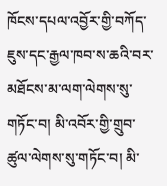ཁོངས་དཔལ་འབྱོར་གྱི་བཀོད་ཇུས་དང་རྒྱལ་ཁབ་ས་ཆའི་བར་མཐོངས་མ་ལག་ལེགས་སུ་གཏོང་བ། མི་འབོར་གྱི་གྲུབ་ཚུལ་ལེགས་སུ་གཏོང་བ། མི་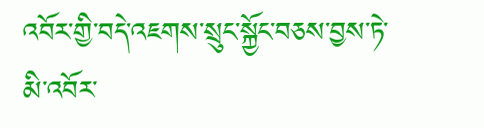འབོར་གྱི་བདེ་འཇགས་སྲུང་སྐྱོང་བཅས་བྱས་ཏེ་མི་འབོར་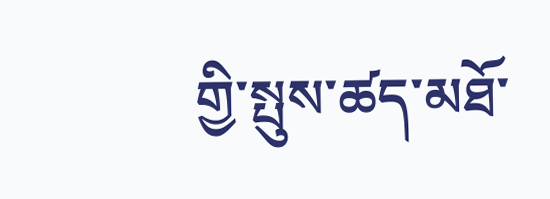གྱི་སྤུས་ཚད་མཐོ་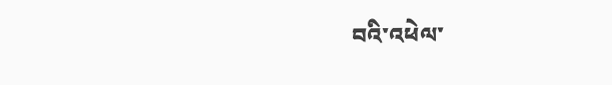བའི་འཕེལ་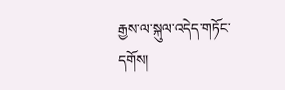རྒྱས་ལ་སྐུལ་འདེད་གཏོང་དགོས།